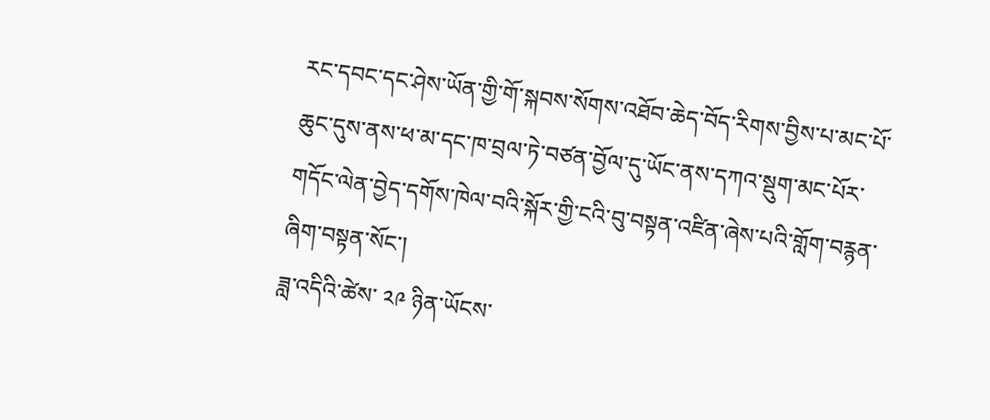རང་དབང་དང་ཤེས་ཡོན་གྱི་གོ་སྐབས་སོགས་འཐོབ་ཆེད་བོད་རིགས་བྱིས་པ་མང་པོ་ཆུང་དུས་ནས་ཕ་མ་དང་ཁ་བྲལ་ཏེ་བཙན་བྱོལ་དུ་ཡོང་ནས་དཀའ་སྡུག་མང་པོར་གདོང་ལེན་བྱེད་དགོས་ཁེལ་བའི་སྐོར་གྱི་ངའི་བུ་བསྟན་འཛིན་ཞེས་པའི་གློག་བརྙན་ཞིག་བསྟན་སོང་།
ཟླ་འདིའི་ཚེས་ ༢༩ ཉིན་ཡོངས་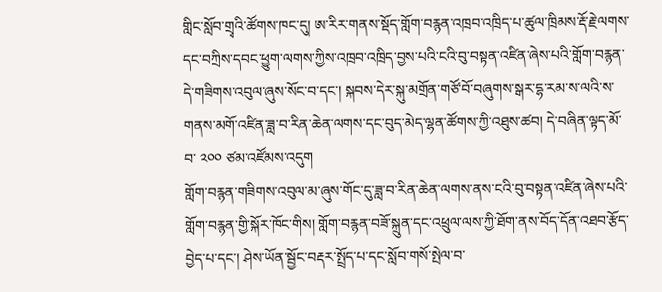གླིང་སློབ་གྲྭའི་ཚོགས་ཁང་དུ། ཨ་རིར་གནས་སྡོད་གློག་བརྙན་འཁྲབ་འཁྲིད་པ་ཚུལ་ཁྲིམས་རྡོ་རྗེ་ལགས་དང་བཀྲིས་དབང་ཕྱུག་ལགས་ཀྱིས་འཁྲབ་འཁྲིད་བྱས་པའི་ངའི་བུ་བསྟན་འཛིན་ཞེས་པའི་གློག་བརྙན་དེ་གཟིགས་འབུལ་ཞུས་སོང་བ་དང་། སྐབས་དེར་སྐུ་མགྲོན་གཙོ་བོ་བཞུགས་སྒར་དྷ་རམ་ས་ལའི་ས་གནས་མགོ་འཛིན་ཟླ་བ་རིན་ཆེན་ལགས་དང་བུད་མེད་ལྷན་ཚོགས་ཀྱི་འཐུས་ཚབ། དེ་བཞིན་ལྟད་མོ་བ་ ༢༠༠ ཙམ་འཛོམས་འདུག
གློག་བརྙན་གཟིགས་འབུལ་མ་ཞུས་གོང་དུ་ཟླ་བ་རིན་ཆེན་ལགས་ནས་ངའི་བུ་བསྟན་འཛིན་ཞེས་པའི་གློག་བརྙན་གྱི་སྐོར་ཁོང་གིས། གློག་བརྙན་བཟོ་སྐྲུན་དང་འཕྲུལ་ལས་ཀྱི་ཐོག་ནས་བོད་དོན་འཐབ་རྩོད་བྱེད་པ་དང་། ཤེས་ཡོན་སྦྱོང་བརྡར་སྤྲོད་པ་དང་སློབ་གསོ་སྤེལ་བ་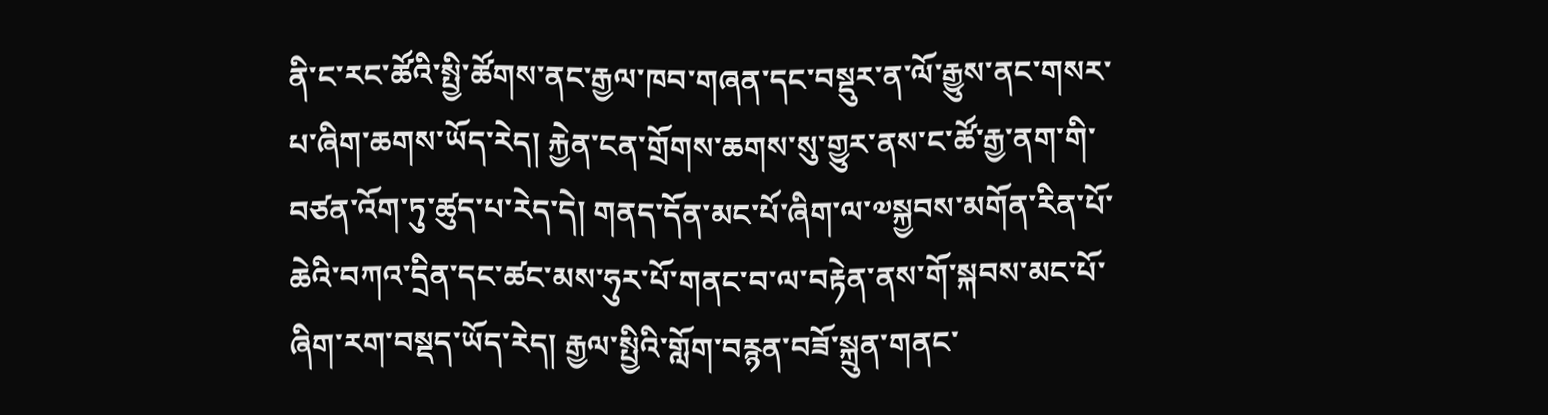ནི་ང་རང་ཚོའི་སྤྱི་ཚོགས་ནང་རྒྱལ་ཁབ་གཞན་དང་བསྡུར་ན་ལོ་རྒྱུས་ནང་གསར་པ་ཞིག་ཆགས་ཡོད་རེད། རྐྱེན་ངན་གྲོགས་ཆགས་སུ་གྱུར་ནས་ང་ཚོ་རྒྱ་ནག་གི་བཙན་འོག་ཏུ་ཚུད་པ་རེད་དེ། གནད་དོན་མང་པོ་ཞིག་ལ་༧སྐྱབས་མགོན་རིན་པོ་ཆེའི་བཀའ་དྲིན་དང་ཚང་མས་ཧུར་པོ་གནང་བ་ལ་བརྟེན་ནས་གོ་སྐབས་མང་པོ་ཞིག་རག་བསྡད་ཡོད་རེད། རྒྱལ་སྤྱིའི་གློག་བརྙན་བཟོ་སྐྲུན་གནང་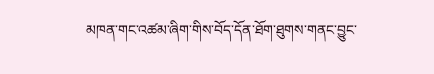མཁན་གང་འཚམ་ཞིག་གིས་བོད་དོན་ཐོག་ཐུགས་གནང་བྱུང་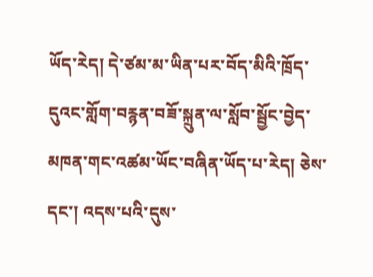ཡོད་རེད། དེ་ཙམ་མ་ཡིན་པར་བོད་མིའི་ཁྲོད་དུའང་གློག་བརྙན་བཟོ་སྐྲུན་ལ་སློབ་སྦྱོང་བྱེད་མཁན་གང་འཚམ་ཡོང་བཞིན་ཡོད་པ་རེད། ཅེས་དང་། འདས་པའི་དུས་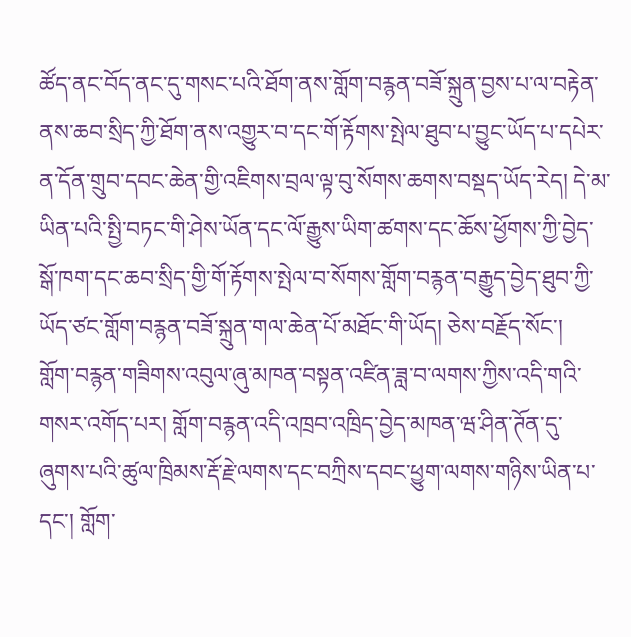ཚོད་ནང་བོད་ནང་དུ་གསང་པའི་ཐོག་ནས་གློག་བརྙན་བཟོ་སྐྲུན་བྱས་པ་ལ་བརྟེན་ནས་ཆབ་སྲིད་ཀྱི་ཐོག་ནས་འགྱུར་བ་དང་གོ་རྟོགས་སྤེལ་ཐུབ་པ་བྱུང་ཡོད་པ་དཔེར་ན་དོན་གྲུབ་དབང་ཆེན་གྱི་འཇིགས་བྲལ་ལྟ་བུ་སོགས་ཆགས་བསྡད་ཡོད་རེད། དེ་མ་ཡིན་པའི་སྤྱི་བཏང་གི་ཤེས་ཡོན་དང་ལོ་རྒྱུས་ཡིག་ཚགས་དང་ཆོས་ཕྱོགས་ཀྱི་བྱེད་སྒོ་ཁག་དང་ཆབ་སྲིད་གྱི་གོ་རྟོགས་སྤེལ་བ་སོགས་གློག་བརྙན་བརྒྱུད་བྱེད་ཐུབ་ཀྱི་ཡོད་ཙང་གློག་བརྙན་བཟོ་སྐྲུན་གལ་ཆེན་པོ་མཐོང་གི་ཡོད། ཅེས་བརྗོད་སོང་།
གློག་བརྙན་གཟིགས་འབུལ་ཞུ་མཁན་བསྟན་འཛིན་ཟླ་བ་ལགས་ཀྱིས་འདི་གའི་གསར་འགོད་པར། གློག་བརྙན་འདི་འཁྲབ་འཁྲིད་བྱེད་མཁན་ཝ་ཤིན་ཊོན་དུ་ཞུགས་པའི་ཚུལ་ཁྲིམས་རྡོ་རྗེ་ལགས་དང་བཀྲིས་དབང་ཕྱུག་ལགས་གཉིས་ཡིན་པ་དང་། གློག་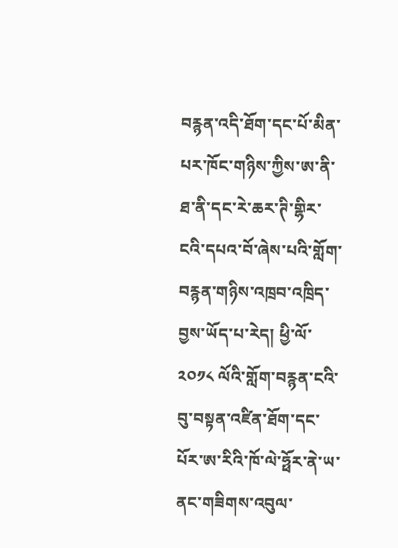བརྙན་འདི་ཐོག་དང་པོ་མིན་པར་ཁོང་གཉིས་ཀྱིས་ཨ་ནི་ཐ་ནི་དང་རེ་ཆར་ཊི་གྷིར་ངའི་དཔའ་བོ་ཞེས་པའི་གློག་བརྙན་གཉིས་འཁྲབ་འཁྲིད་བྱས་ཡོད་པ་རེད། ཕྱི་ལོ་ ༢༠༡༨ ལོའི་གློག་བརྙན་ངའི་བུ་བསྟན་འཛིན་ཐོག་དང་པོར་ཨ་རིའི་ཁོ་ལེ་ཧྥོར་ནེ་ཡ་ནང་གཟིགས་འབུལ་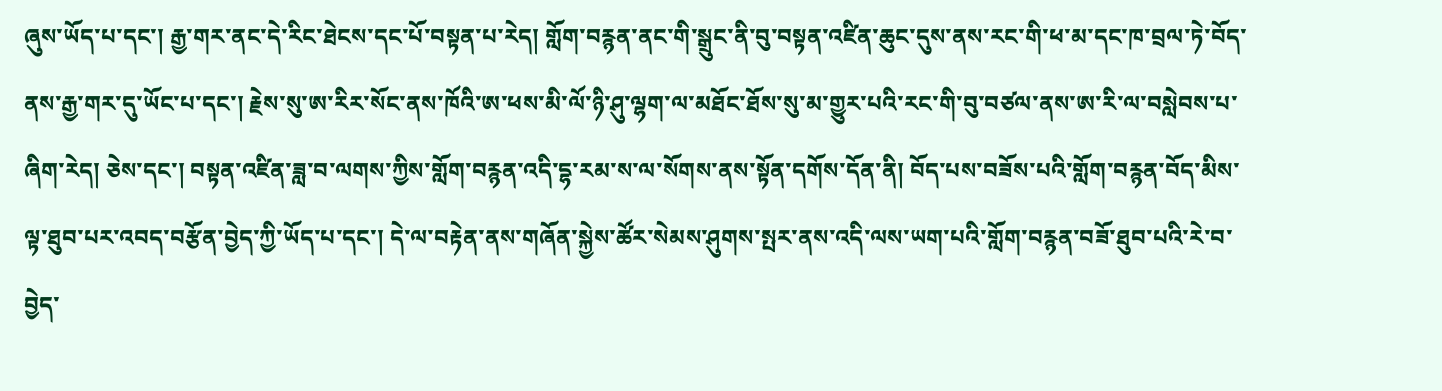ཞུས་ཡོད་པ་དང་། རྒྱ་གར་ནང་དེ་རིང་ཐེངས་དང་པོ་བསྟན་པ་རེད། གློག་བརྙན་ནང་གི་སྒྲུང་ནི་བུ་བསྟན་འཛིན་ཆུང་དུས་ནས་རང་གི་ཕ་མ་དང་ཁ་བྲལ་ཏེ་བོད་ནས་རྒྱ་གར་དུ་ཡོང་པ་དང་། རྗེས་སུ་ཨ་རིར་སོང་ནས་ཁོའི་ཨ་ཕས་མི་ལོ་ཉི་ཤུ་ལྷག་ལ་མཐོང་ཐོས་སུ་མ་གྱུར་པའི་རང་གི་བུ་བཙལ་ནས་ཨ་རི་ལ་བསླེབས་པ་ཞིག་རེད། ཅེས་དང་། བསྟན་འཛིན་ཟླ་བ་ལགས་ཀྱིས་གློག་བརྙན་འདི་དྷ་རམ་ས་ལ་སོགས་ནས་སྟོན་དགོས་དོན་ནི། བོད་པས་བཟོས་པའི་གློག་བརྙན་བོད་མིས་ལྟ་ཐུབ་པར་འབད་བརྩོན་བྱེད་ཀྱི་ཡོད་པ་དང་། དེ་ལ་བརྟེན་ནས་གཞོན་སྐྱེས་ཚོར་སེམས་ཤུགས་སྤར་ནས་འདི་ལས་ཡག་པའི་གློག་བརྙན་བཟོ་ཐུབ་པའི་རེ་བ་བྱེད་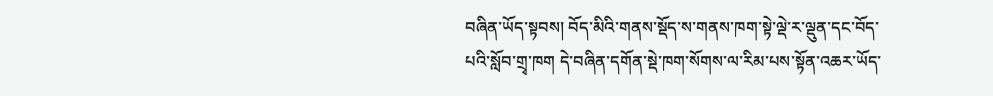བཞིན་ཡོད་སྟབས། བོད་མིའི་གནས་སྡོད་ས་གནས་ཁག་སྟེ་ལྡེ་ར་ལྡུན་དང་བོད་པའི་སློབ་གྲྭ་ཁག དེ་བཞིན་དགོན་སྡེ་ཁག་སོགས་ལ་རིམ་པས་སྟོན་འཆར་ཡོད་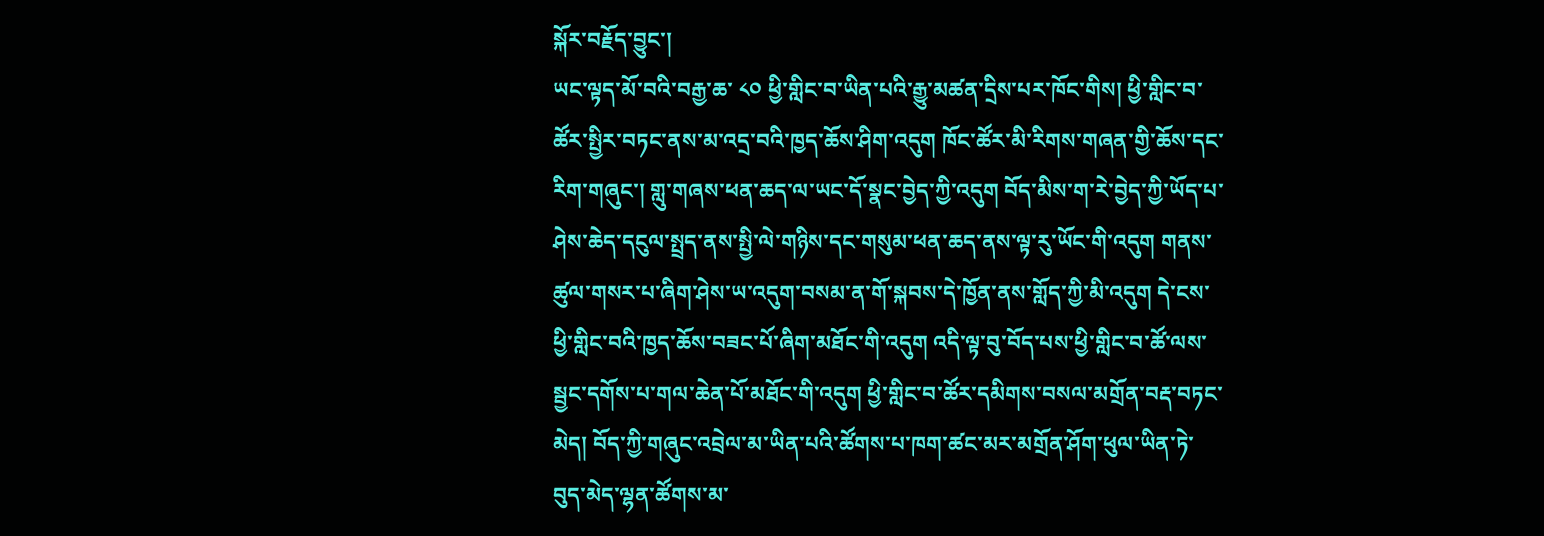སྐོར་བརྗོད་བྱུང་།
ཡང་ལྟད་མོ་བའི་བརྒྱ་ཆ་ ༨༠ ཕྱི་གླིང་བ་ཡིན་པའི་རྒྱུ་མཚན་དྲིས་པར་ཁོང་གིས། ཕྱི་གླིང་བ་ཚོར་སྤྱིར་བཏང་ནས་མ་འདྲ་བའི་ཁྱད་ཆོས་ཤིག་འདུག ཁོང་ཚོར་མི་རིགས་གཞན་གྱི་ཆོས་དང་རིག་གཞུང་། གླུ་གཞས་ཕན་ཆད་ལ་ཡང་དོ་སྣང་བྱེད་ཀྱི་འདུག བོད་མིས་ག་རེ་བྱེད་ཀྱི་ཡོད་པ་ཤེས་ཆེད་དངུལ་སྤྲད་ནས་སྤྱི་ལེ་གཉིས་དང་གསུམ་ཕན་ཆད་ནས་ལྟ་རུ་ཡོང་གི་འདུག གནས་ཚུལ་གསར་པ་ཞིག་ཤེས་ཡ་འདུག་བསམ་ན་གོ་སྐབས་དེ་ཁྱོན་ནས་གློད་ཀྱི་མི་འདུག དེ་ངས་ཕྱི་གླིང་བའི་ཁྱད་ཆོས་བཟང་པོ་ཞིག་མཐོང་གི་འདུག འདི་ལྟ་བུ་བོད་པས་ཕྱི་གླིང་བ་ཚོ་ལས་སྦྱང་དགོས་པ་གལ་ཆེན་པོ་མཐོང་གི་འདུག ཕྱི་གླིང་བ་ཚོར་དམིགས་བསལ་མགྲོན་བརྡ་བཏང་མེད། བོད་ཀྱི་གཞུང་འབྲེལ་མ་ཡིན་པའི་ཚོགས་པ་ཁག་ཚང་མར་མགྲོན་ཤོག་ཕུལ་ཡིན་ཏེ་བུད་མེད་ལྷན་ཚོགས་མ་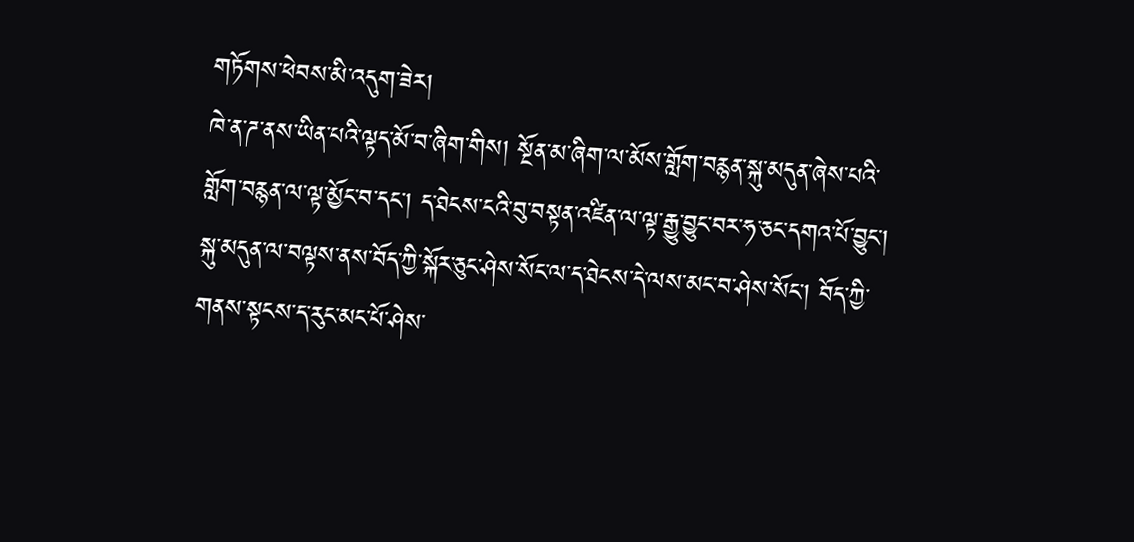གཏོགས་ཕེབས་མི་འདུག་ཟེར།
ཁེ་ན་ཌ་ནས་ཡིན་པའི་ལྟད་མོ་བ་ཞིག་གིས། སྔོན་མ་ཞིག་ལ་མོས་གློག་བརྙན་སྐུ་མདུན་ཞེས་པའི་གློག་བརྙན་ལ་ལྟ་མྱོང་བ་དང་། ད་ཐེངས་ངའི་བུ་བསྟན་འཛིན་ལ་ལྟ་རྒྱུ་བྱུང་བར་ཧ་ཅང་དགའ་པོ་བྱུང་། སྐུ་མདུན་ལ་བལྟས་ནས་བོད་ཀྱི་སྐོར་ཅུང་ཤེས་སོང་ལ་ད་ཐེངས་དེ་ལས་མང་བ་ཤེས་སོང་། བོད་ཀྱི་གནས་སྟངས་ད་རུང་མང་པོ་ཤེས་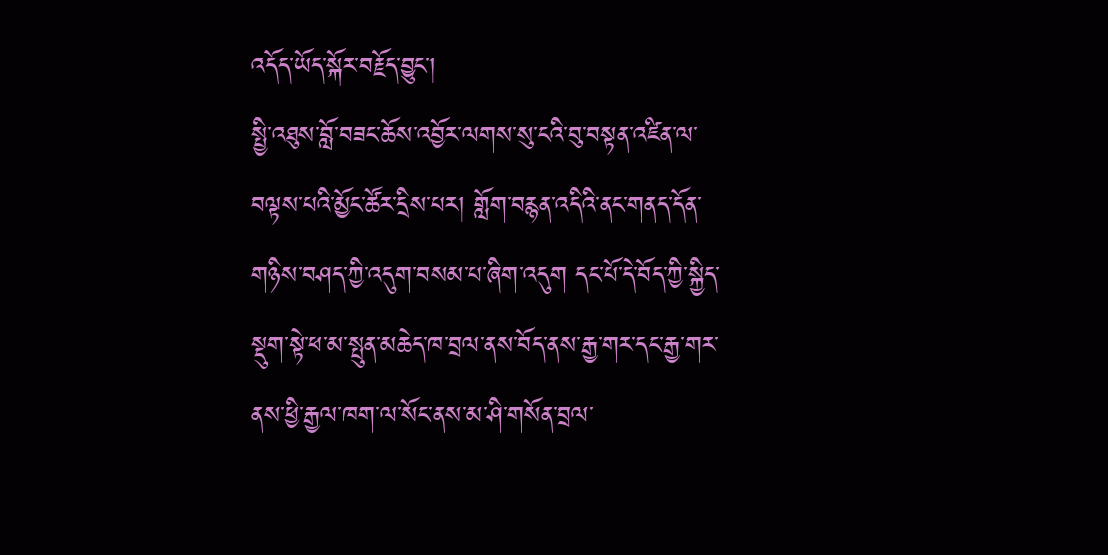འདོད་ཡོད་སྐོར་བརྗོད་བྱུང་།
སྤྱི་འཐུས་བློ་བཟང་ཆོས་འབྱོར་ལགས་སུ་ངའི་བུ་བསྟན་འཛིན་ལ་བལྟས་པའི་མྱོང་ཚོར་དྲིས་པར། གློག་བརྙན་འདིའི་ནང་གནད་དོན་གཉིས་བཤད་ཀྱི་འདུག་བསམ་པ་ཞིག་འདུག དང་པོ་དེ་བོད་ཀྱི་སྐྱིད་སྡུག་སྟེ་ཕ་མ་སྤུན་མཆེད་ཁ་བྲལ་ནས་བོད་ནས་རྒྱ་གར་དང་རྒྱ་གར་ནས་ཕྱི་རྒྱལ་ཁག་ལ་སོང་ནས་མ་ཤི་གསོན་བྲལ་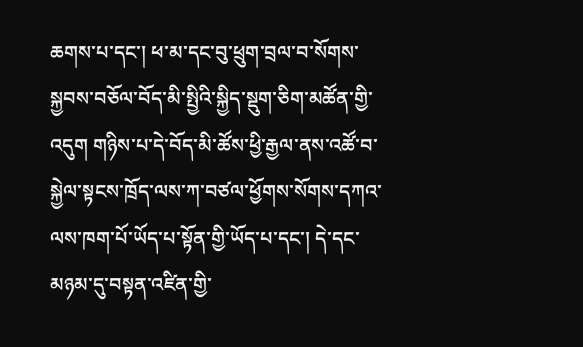ཆགས་པ་དང་། ཕ་མ་དང་བུ་ཕྲུག་བྲལ་བ་སོགས་སྐྱབས་བཅོལ་བོད་མི་སྤྱིའི་སྐྱིད་སྡུག་ཅིག་མཚོན་གྱི་འདུག གཉིས་པ་དེ་བོད་མི་ཚོས་ཕྱི་རྒྱལ་ནས་འཚོ་བ་སྐྱེལ་སྟངས་ཁྲོད་ལས་ཀ་བཙལ་ཕྱོགས་སོགས་དཀའ་ལས་ཁག་པོ་ཡོད་པ་སྟོན་གྱི་ཡོད་པ་དང་། དེ་དང་མཉམ་དུ་བསྟན་འཛིན་གྱི་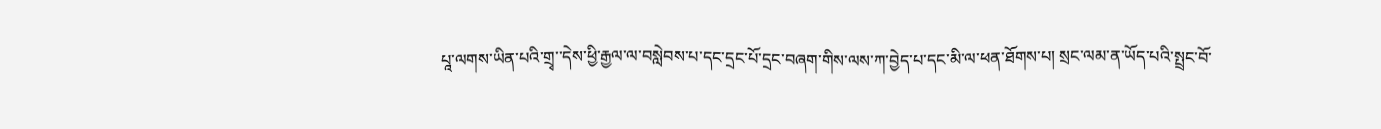པཱ་ལགས་ཡིན་པའི་གྲྭ་་དེས་ཕྱི་རྒྱལ་ལ་བསླེབས་པ་དང་དྲང་པོ་དྲང་བཞག་གིས་ལས་ཀ་བྱེད་པ་དང་མི་ལ་ཕན་ཐོགས་པ། སྲང་ལམ་ན་ཡོད་པའི་སྤྲང་བོ་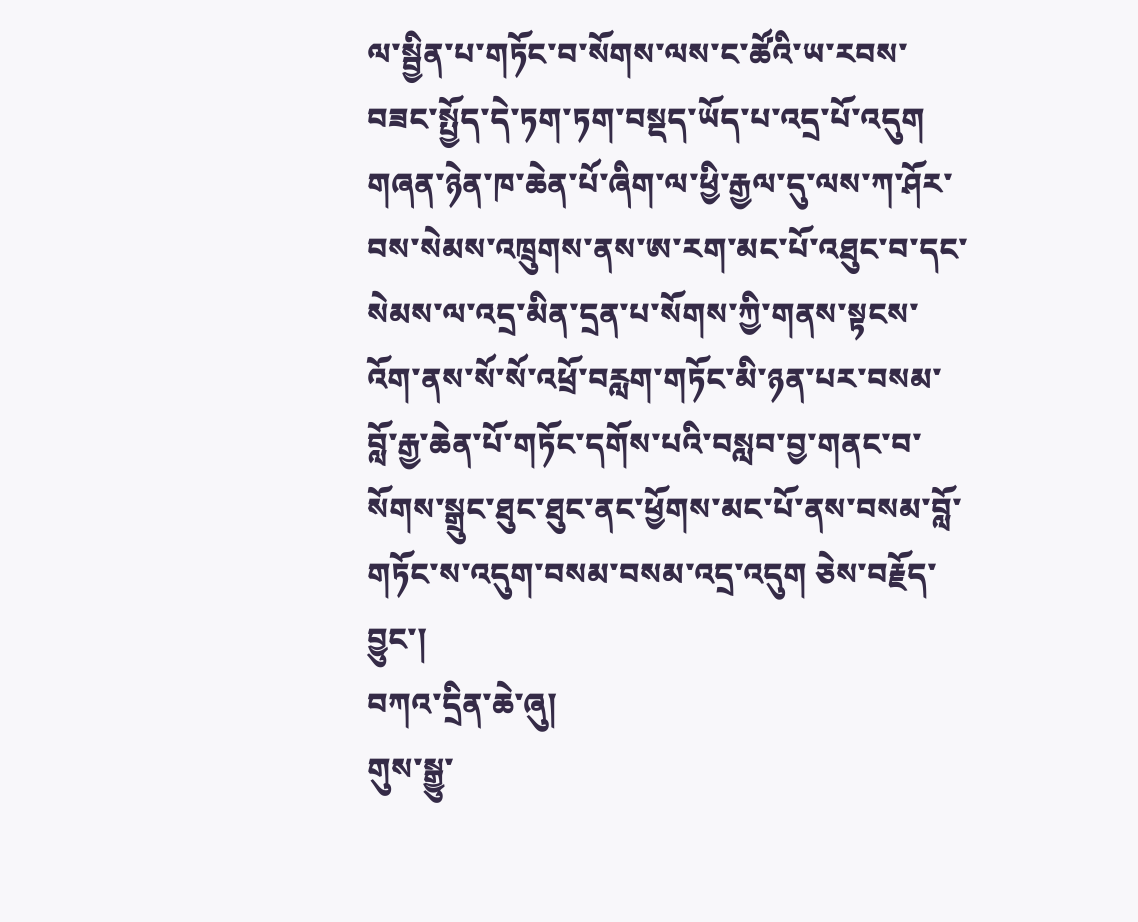ལ་སྦྱིན་པ་གཏོང་བ་སོགས་ལས་ང་ཚོའི་ཡ་རབས་བཟང་སྤྱོད་དེ་ཏག་ཏག་བསྡད་ཡོད་པ་འདྲ་པོ་འདུག གཞན་ཉེན་ཁ་ཆེན་པོ་ཞིག་ལ་ཕྱི་རྒྱལ་དུ་ལས་ཀ་ཤོར་བས་སེམས་འཁྲུགས་ནས་ཨ་རག་མང་པོ་འཐུང་བ་དང་སེམས་ལ་འདྲ་མིན་དྲན་པ་སོགས་ཀྱི་གནས་སྟངས་འོག་ནས་སོ་སོ་འཕྲོ་བརླག་གཏོང་མི་ཉན་པར་བསམ་བློ་རྒྱ་ཆེན་པོ་གཏོང་དགོས་པའི་བསླབ་བྱ་གནང་བ་སོགས་སྒྲུང་ཐུང་ཐུང་ནང་ཕྱོགས་མང་པོ་ནས་བསམ་བློ་གཏོང་ས་འདུག་བསམ་བསམ་འདྲ་འདུག ཅེས་བརྗོད་བྱུང་།
བཀའ་དྲིན་ཆེ་ཞུ།
གུས་སྒྱུ་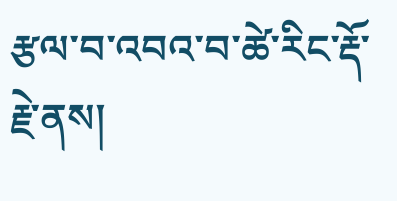རྩལ་བ་འབའ་བ་ཚེ་རིང་རྡོ་རྗེ་ནས།